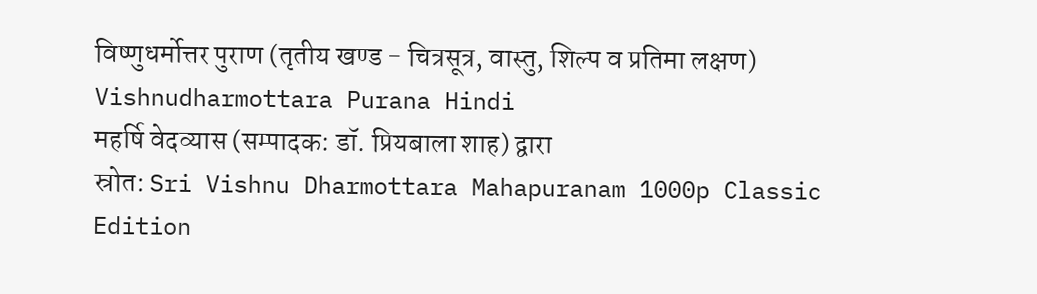विष्णुधर्मोत्तर पुराण (तृतीय खण्ड - चित्रसूत्र, वास्तु, शिल्प व प्रतिमा लक्षण)
Vishnudharmottara Purana Hindi
महर्षि वेदव्यास (सम्पादक: डॉ. प्रियबाला शाह) द्वारा
स्रोत: Sri Vishnu Dharmottara Mahapuranam 1000p Classic Edition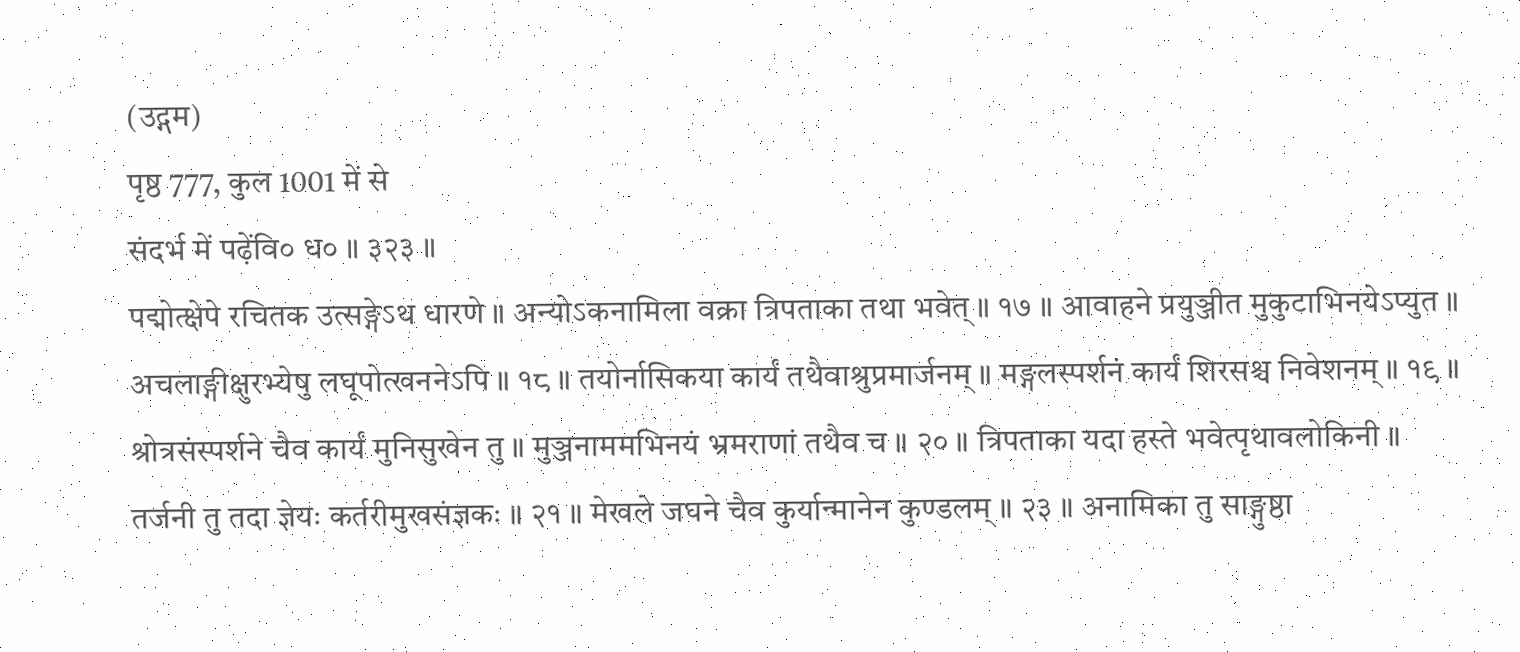(उद्गम)
पृष्ठ 777, कुल 1001 में से
संदर्भ में पढ़ेंवि० ध० ॥ ३२३ ॥
पद्मोत्क्षेपे रचितक उत्सङ्गेऽथ धारणे ॥ अन्योऽकनामिला वक्रा त्रिपताका तथा भवेत् ॥ १७ ॥ आवाहने प्रयुञ्जीत मुकुटाभिनयेऽप्युत ॥
अचलाङ्गीक्षुरभ्येषु लघूपोत्खननेऽपि ॥ १८ ॥ तयोर्नासिकया कार्यं तथैवाश्रुप्रमार्जनम् ॥ मङ्गलस्पर्शनं कार्यं शिरसश्च निवेशनम् ॥ १९ ॥
श्रोत्रसंस्पर्शने चैव कार्यं मुनिसुखेन तु ॥ मुञ्जनाममभिनयं भ्रमराणां तथैव च ॥ २० ॥ त्रिपताका यदा हस्ते भवेत्पृथावलोकिनी ॥
तर्जनी तु तदा ज्ञेयः कर्तरीमुखसंज्ञकः ॥ २१ ॥ मेखले जघने चैव कुर्यान्मानेन कुण्डलम् ॥ २३ ॥ अनामिका तु साङ्गुष्ठा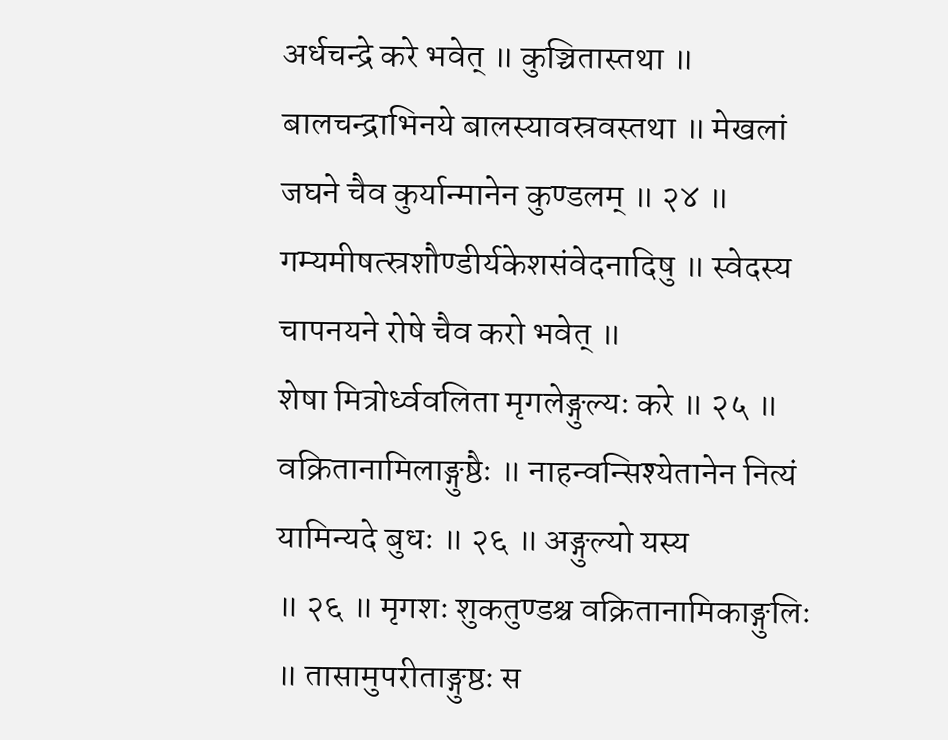अर्धचन्द्रे करे भवेत् ॥ कुञ्चितास्तथा ॥
बालचन्द्राभिनये बालस्यावस्रवस्तथा ॥ मेखलां जघने चैव कुर्यान्मानेन कुण्डलम् ॥ २४ ॥ गम्यमीषत्स्रशौण्डीर्यकेशसंवेदनादिषु ॥ स्वेदस्य चापनयने रोषे चैव करो भवेत् ॥
शेषा मित्रोर्ध्ववलिता मृगलेङ्गुल्यः करे ॥ २५ ॥ वक्रितानामिलाङ्गुष्ठैः ॥ नाहन्वन्सिश्येतानेन नित्यं यामिन्यदे बुधः ॥ २६ ॥ अङ्गुल्यो यस्य
॥ २६ ॥ मृगशः शुकतुण्डश्च वक्रितानामिकाङ्गुलिः ॥ तासामुपरीताङ्गुष्ठः स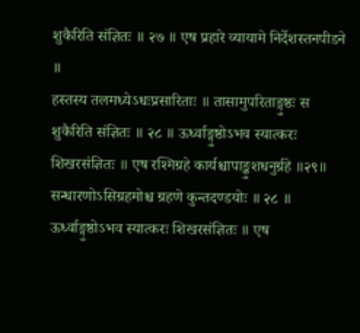शुकैरिति संज्ञितः ॥ २७ ॥ एष प्रहारे व्यायामे निर्देशस्तनपीडने ॥
हस्तस्य तलमध्येऽधःप्रसारिताः ॥ तासामुपरिताङ्गुष्ठः स शुकैरिति संज्ञितः ॥ २८ ॥ ऊर्ध्वाङ्गुष्ठोऽभव स्यात्करः शिखरसंज्ञितः ॥ एष रश्मिग्रहे कार्यश्चापाङ्कुशधनुर्ग्रहे ॥२९॥
सन्धारणोऽसिग्रहमोश्च ग्रहणे कुन्तदण्डयोः ॥ २८ ॥ ऊर्ध्वाङ्गुष्ठोऽभव स्यात्करः शिखरसंज्ञितः ॥ एष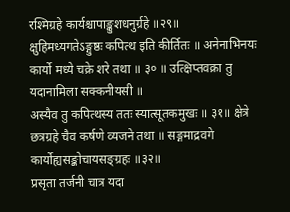रश्मिग्रहे कार्यश्चापाङ्कुशधनुर्ग्रहे ॥२९॥
क्षुहिमध्यगतेऽङ्गुष्ठः कपित्थ इति कीर्तितः ॥ अनेनाभिनयः कार्यो मध्ये चक्रे शरे तथा ॥ ३० ॥ उत्क्षिप्तवक्रा तु यदानामिला सक्कनीयसी ॥
अस्यैव तु कपित्थस्य ततः स्यात्सूतकमुखः ॥ ३१॥ क्षेत्रे छत्रग्रहे चैव कर्षणे व्यजने तथा ॥ सङ्गमाद्रवगे कार्योह्यसङ्कोचायसङ्ग्रहः ॥३२॥
प्रसृता तर्जनी चात्र यदा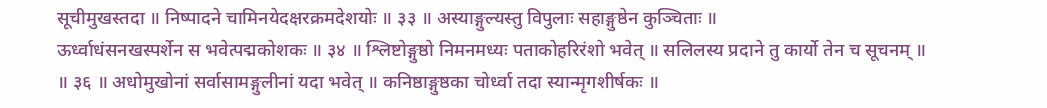सूचीमुखस्तदा ॥ निष्पादने चामिनयेदक्षरक्रमदेशयोः ॥ ३३ ॥ अस्याङ्गुल्यस्तु विपुलाः सहाङ्गुष्ठेन कुञ्चिताः ॥
ऊर्ध्वाधंसनखस्पर्शेन स भवेत्पद्मकोशकः ॥ ३४ ॥ श्लिष्टोङ्गुष्ठो निमनमध्यः पताकोहरिरंशो भवेत् ॥ सलिलस्य प्रदाने तु कार्यो तेन च सूचनम् ॥
॥ ३६ ॥ अधोमुखोनां सर्वासामङ्गुलीनां यदा भवेत् ॥ कनिष्ठाङ्गुष्ठका चोर्ध्वा तदा स्यान्मृगशीर्षकः ॥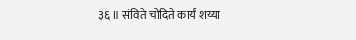३६ ॥ संविते चोदिते कार्यं शय्या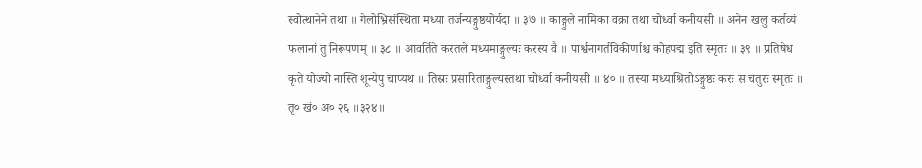स्वोत्थानेने तथा ॥ गेलोभ्रिसंस्थिता मध्या तर्जन्यङ्गुष्ठयोर्यदा ॥ ३७ ॥ काङ्गुले नामिका वक्रा तथा चोर्ध्वा कनीयसी ॥ अनेन खलु कर्तव्यं
फलानां तु निरूपणम् ॥ ३८ ॥ आवर्तिते करतले मध्यमाङ्गुल्यः करस्य वै ॥ पार्श्वनागर्तविकीर्णाश्च कोहपद्म इति स्मृतः ॥ ३९ ॥ प्रतिषेध
कृते योज्यो नास्ति शून्येपु चाप्यथ ॥ तिस्रः प्रसारिताङ्गुल्यस्तथा चोर्ध्वा कनीयसी ॥ ४० ॥ तस्या मध्याश्रितोऽङ्गुष्ठः करः स चतुरः स्मृतः ॥
तृ० खं० अ० २६ ॥३२४॥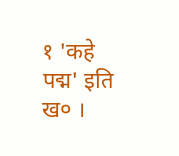१ 'कहे पद्म' इति ख० ।